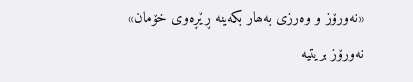«نەورۆز و وەرزی بەھار بکەینە ڕێڕەوی خۆمان»
نەورۆز بریتیە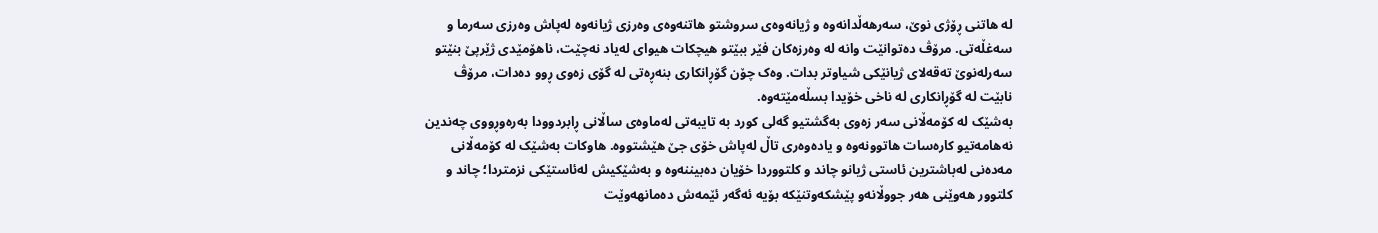لە ھاتنی ڕۆژی نوێ، سەرھەڵدانەوە و ژیانەوەی سروشتو ھاتنەوەی وەرزی ژیانەوە لەپاش وەرزی سەرما و سەغڵەتی. مرۆڤ دەتوانێت وانە لە وەرزەکان فێر ببێتو ھیچکات ھیوای لەیاد نەچێت، ناھۆمێدی ژێرپێ بنێتو سەرلەنوێ تەقەلای ژیانێکی شیاوتر بدات. وەک چۆن گۆڕانکاری بنەڕەتی لە گۆی زەوی ڕوو دەدات، مرۆڤ نابێت لە گۆڕانکاری لە ناخی خۆیدا بسڵەمێتەوە.
بەشێک لە کۆمەڵانی سەر زەوی بەگشتیو گەلی کورد بە تایبەتی لەماوەی ساڵانی ڕابردوودا بەرەوڕووی چەندین نەھامەتیو کارەسات ھاتوونەوە و یادەوەری تاڵ لەپاش خۆی جێ ھێشتووە. ھاوکات بەشێک لە کۆمەڵانی مەدەنی لەباشترین ئاستی ژیانو چاند و کلتووردا خۆیان دەبیننەوە و بەشێکیش لەئاستێکی نزمتردا؛ چاند و کلتوور ھەوێنی ھەر جووڵانەو پێشکەوتنێکە بۆیە ئەگەر ئێمەش دەمانھەوێت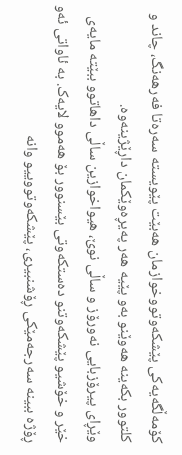کۆمەڵگەیەکی پێشکەوتووخوازمان ھەبێت پێویستە سەرەتا فەرھەنگ، چاند و کلتوور بکەینە ھەوێنو بەو پێیە ھەر پەیڕەوێکمان داڕێژینەوە.
وێڕای پیرۆزبایی نەورۆز و ساڵی نوێ، ھیواخوازین ساڵی داھاتوو ببێتە مایەی خێر و خۆشیو پێشکەوتنو دەستکەوتی بێسنوور بۆ ھەموو لایەک. بە ئاواتی ئەو ڕۆژە ببینە سەرجەمێکی ڕۆشنبیری، پێشکەوتووییو وانە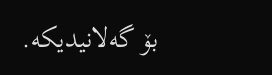بۆ گەلانیدیکە.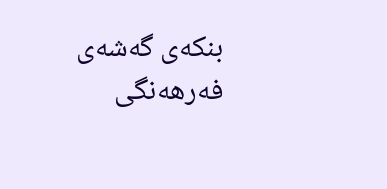بنکەی گەشەی فەرھەنگی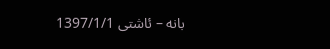بانە – ئاشتی 1397/1/1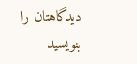دیدگاهتان را بنویسید